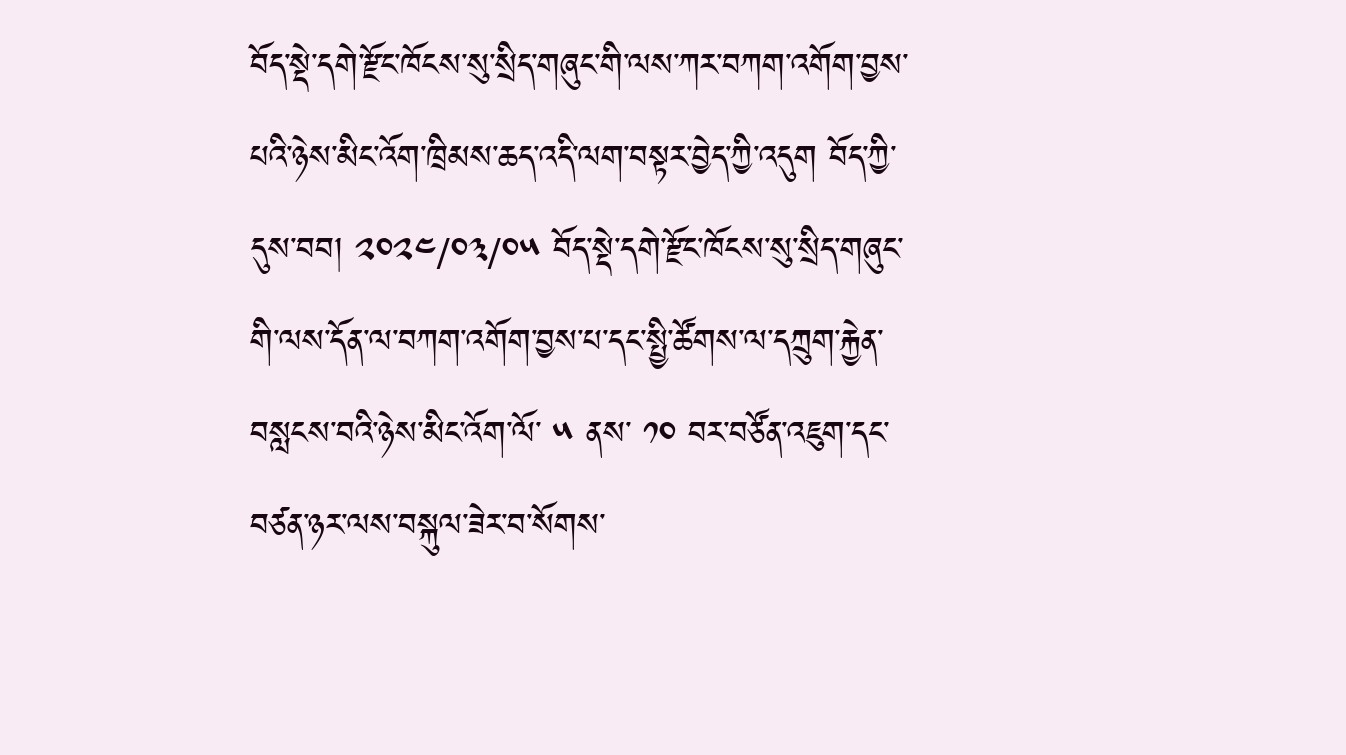བོད་སྡེ་དགེ་རྫོང་ཁོངས་སུ་སྲིད་གཞུང་གི་ལས་ཀར་བཀག་འགོག་བྱས་པའི་ཉེས་མིང་འོག་ཁྲིམས་ཆད་འདི་ལག་བསྟར་བྱེད་ཀྱི་འདུག བོད་ཀྱི་དུས་བབ། ༢༠༢༤/༠༣/༠༥ བོད་སྡེ་དགེ་རྫོང་ཁོངས་སུ་སྲིད་གཞུང་གི་ལས་དོན་ལ་བཀག་འགོག་བྱས་པ་དང་སྤྱི་ཚོགས་ལ་དཀྲུག་རྐྱེན་བསླངས་བའི་ཉེས་མིང་འོག་ལོ་ ༥ ནས་ ༡༠ བར་བཙོན་འཇུག་དང་བཙན་ཉར་ལས་བསྐུལ་ཟེར་བ་སོགས་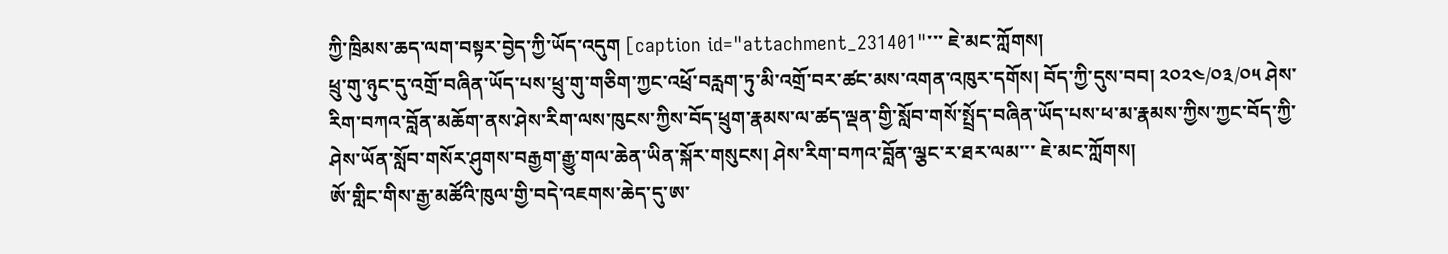ཀྱི་ཁྲིམས་ཆད་ལག་བསྟར་བྱེད་ཀྱི་ཡོད་འདུག [caption id="attachment_231401"་་་ ཇེ་མང་ཀློགས།
ཕྲུ་གུ་ཉུང་དུ་འགྲོ་བཞིན་ཡོད་པས་ཕྲུ་གུ་གཅིག་ཀྱང་འཕྲོ་བརླག་ཏུ་མི་འགྲོ་བར་ཚང་མས་འགན་འཁུར་དགོས། བོད་ཀྱི་དུས་བབ། ༢༠༢༤/༠༣/༠༥ ཤེས་རིག་བཀའ་བློན་མཆོག་ནས་ཤེས་རིག་ལས་ཁུངས་ཀྱིས་བོད་ཕྲུག་རྣམས་ལ་ཚད་ལྡན་གྱི་སློབ་གསོ་སྤྲོད་བཞིན་ཡོད་པས་ཕ་མ་རྣམས་ཀྱིས་ཀྱང་བོད་ཀྱི་ཤེས་ཡོན་སློབ་གསོར་ཤུགས་བརྒྱག་རྒྱུ་གལ་ཆེན་ཡིན་སྐོར་གསུངས། ཤེས་རིག་བཀའ་བློན་ལྕང་ར་ཐར་ལམ་་་ ཇེ་མང་ཀློགས།
ཨོ་གླིང་གིས་རྒྱ་མཚོའི་ཁུལ་གྱི་བདེ་འཇགས་ཆེད་དུ་ཨ་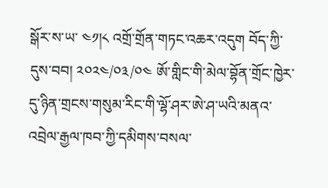སྒོར་ས་ཡ་ ༤༡།༨ འགྲོ་གྲོན་གཏང་འཆར་འདུག བོད་ཀྱི་དུས་བབ། ༢༠༢༤/༠༣/༠༤ ཨོ་གླིང་གི་མེལ་བྷོན་གྲོང་ཁྱེར་དུ་ཉིན་གྲངས་གསུམ་རིང་གི་ལྷོ་ཤར་ཨེ་ཤ་ཡའི་མནའ་འབྲེལ་རྒྱལ་ཁབ་ཀྱི་དམིགས་བསལ་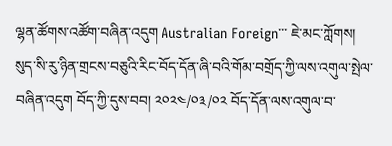ལྷན་ཚོགས་འཚོག་བཞིན་འདུག Australian Foreign་་་ ཇེ་མང་ཀློགས།
སུད་སི་རུ་ཉིན་གྲངས་བཅུའི་རིང་བོད་དོན་ཞི་བའི་གོམ་བགྲོད་ཀྱི་ལས་འགུལ་སྤེལ་བཞིན་འདུག བོད་ཀྱི་དུས་བབ། ༢༠༢༤/༠༣/༠༢ བོད་དོན་ལས་འགུལ་བ་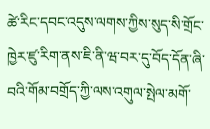ཚེ་རིང་དབང་འདུས་ལགས་ཀྱིས་སུད་སི་གྲོང་ཁྱེར་ཛུ་རིག་ནས་ཇི་ནི་ཝ་བར་དུ་བོད་དོན་ཞི་བའི་གོམ་བགྲོད་ཀྱི་ལས་འགུལ་སྤེལ་མགོ་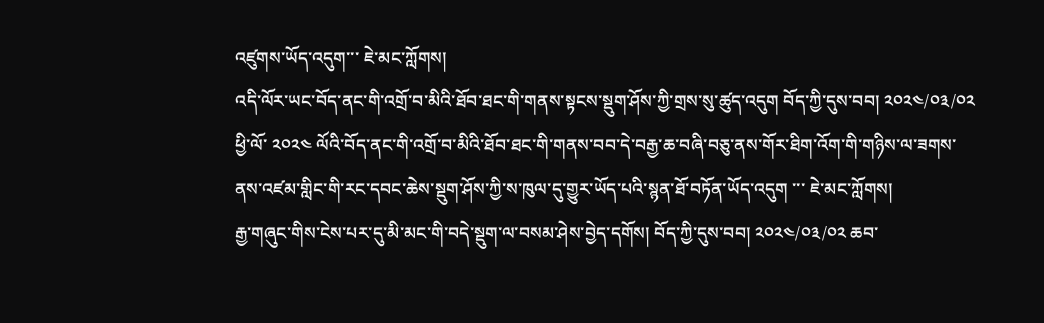འཛུགས་ཡོད་འདུག་་་ ཇེ་མང་ཀློགས།
འདི་ལོར་ཡང་བོད་ནང་གི་འགྲོ་བ་མིའི་ཐོབ་ཐང་གི་གནས་སྟངས་སྡུག་ཤོས་ཀྱི་གྲས་སུ་ཚུད་འདུག བོད་ཀྱི་དུས་བབ། ༢༠༢༤/༠༣/༠༢ ཕྱི་ལོ་ ༢༠༢༤ ལོའི་བོད་ནང་གི་འགྲོ་བ་མིའི་ཐོབ་ཐང་གི་གནས་བབ་དེ་བརྒྱ་ཆ་བཞི་བཅུ་ནས་གོར་ཐིག་འོག་གི་གཉིས་ལ་ཟགས་ནས་འཛམ་གླིང་གི་རང་དབང་ཆེས་སྡུག་ཤོས་ཀྱི་ས་ཁུལ་དུ་གྱུར་ཡོད་པའི་སྙན་ཐོ་བཏོན་ཡོད་འདུག ་་་ ཇེ་མང་ཀློགས།
རྒྱ་གཞུང་གིས་ངེས་པར་དུ་མི་མང་གི་བདེ་སྡུག་ལ་བསམ་ཤེས་བྱེད་དགོས། བོད་ཀྱི་དུས་བབ། ༢༠༢༤/༠༣/༠༢ ཆབ་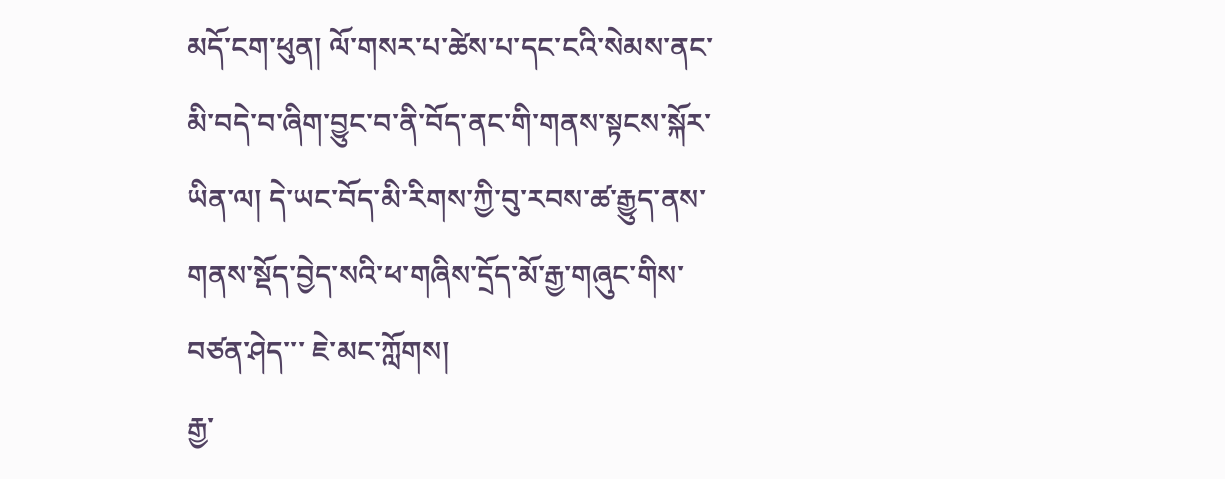མདོ་ངག་ཕུན། ལོ་གསར་པ་ཚེས་པ་དང་ངའི་སེམས་ནང་མི་བདེ་བ་ཞིག་བྱུང་བ་ནི་བོད་ནང་གི་གནས་སྟངས་སྐོར་ཡིན་ལ། དེ་ཡང་བོད་མི་རིགས་ཀྱི་བུ་རབས་ཚ་རྒྱུད་ནས་གནས་སྡོད་བྱེད་སའི་ཕ་གཞིས་དྲོད་མོ་རྒྱ་གཞུང་གིས་བཙན་ཤེད་་་ ཇེ་མང་ཀློགས།
རྒྱ་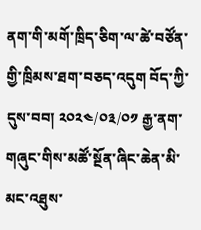ནག་གི་མགོ་ཁྲིད་ཅིག་ལ་ཚེ་བཙོན་གྱི་ཁྲིམས་ཐག་བཅད་འདུག བོད་ཀྱི་དུས་བབ། ༢༠༢༤/༠༣/༠༡ རྒྱ་ནག་གཞུང་གིས་མཚོ་སྔོན་ཞིང་ཆེན་མི་མང་འཐུས་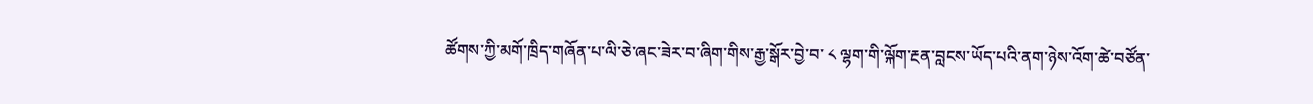ཚོགས་ཀྱི་མགོ་ཁྲིད་གཞོན་པ་ལི་ཅེ་ཞང་ཟེར་བ་ཞིག་གིས་རྒྱ་སྒོར་བྱེ་བ་ ༨ ལྷག་གི་ལྐོག་རྔན་བླངས་ཡོད་པའི་ནག་ཉེས་འོག་ཚེ་བཙོན་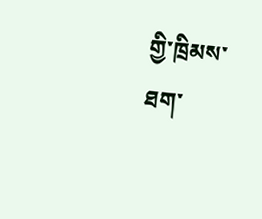གྱི་ཁྲིམས་ཐག་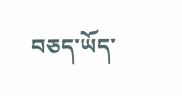བཅད་ཡོད་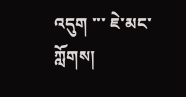འདུག ་་་ ཇེ་མང་ཀློགས།